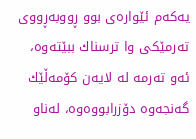یه‌كه‌م ئێواره‌ی‌ بوو ڕووبه‌ڕووی‌ ته‌رمێكی‌ وا ترسناك ببێته‌وه‌، ئه‌و ته‌رمه‌ له‌ لایه‌ن كۆمه‌ڵێك گه‌نجه‌وه‌ دۆزرابووه‌وه‌، له‌ناو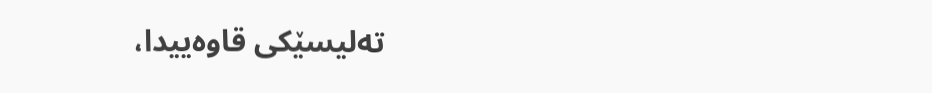ته‌لیسێكی‌ قاوه‌ییدا،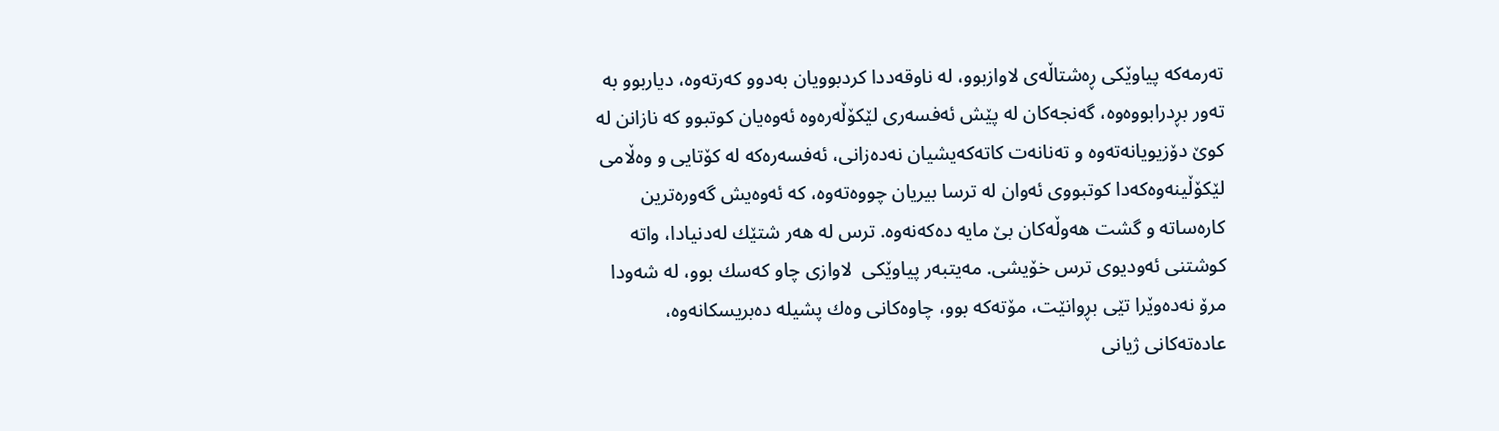ته‌رمه‌كه‌ پیاوێكی‌ ڕه‌شتاڵه‌ی‌ لاوازبوو، له ‌ناوقه‌ددا كردبوویان به‌دوو كه‌رته‌وه‌، دیاربوو به‌ ته‌ور بڕدرابووه‌وه‌، گه‌نجه‌كان له‌ پێش ئه‌فسه‌ری‌ لێكۆڵه‌ره‌وه‌ ئه‌وه‌یان کوتبوو كه‌ نازانن له‌ كوێ دۆزیویانه‌ته‌وه‌ و ته‌نانه‌ت كاته‌كه‌یشیان نه‌ده‌زانی‌، ئه‌فسه‌ره‌كه‌ له‌ كۆتایی و وه‌ڵامی‌ لێكۆڵینه‌وه‌كه‌دا کوتبووی‌ ئه‌وان له‌ ترسا بیریان چووه‌ته‌وه‌، كه ‌ئه‌وه‌یش گه‌وره‌ترین كاره‌ساته‌ و گشت هه‌وڵه‌كان بێ مایه‌ ده‌كه‌نه‌وه‌. ترس له ‌هه‌ر شتێك له‌دنیادا، واته‌ كوشتنی‌ ئه‌ودیوی ترس خۆیشی. مه‌یتبه‌ر پیاوێكی‌  لاوازی‌ چاو كه‌سك بوو، له ‌شه‌ودا مرۆ نه‌ده‌وێرا تێی بڕوانێت، مۆته‌كه‌ بوو، چاوه‌كانی‌ وه‌ك پشیله‌ ده‌بریسكانه‌وه‌، عاده‌ته‌كانی‌ ژیانی‌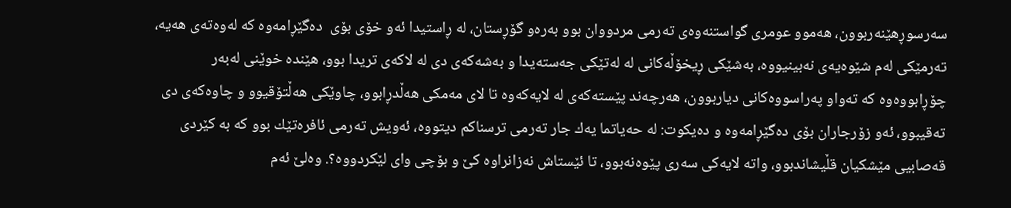سه‌رسوڕهێنه‌ربوون، هه‌موو عومری‌ گواستنه‌وه‌ی‌ ته‌رمی‌ مردووان بوو به‌ره‌و گۆڕستان، له‌ ڕاستیدا ئه‌و خۆی‌ بۆی‌  ده‌گێڕامه‌وه‌ كه‌ له‌وه‌ته‌ی‌ هه‌یه‌، ته‌رمێكی‌ له‌م شێوه‌یه‌ی‌ نه‌بینیووه‌، به‌شێكی‌ ڕیخۆڵه‌كانی‌ له‌ له‌تێكی‌ جه‌سته‌یدا و به‌شه‌كه‌ی‌ دی‌ له ‌لاكه‌ی‌ تریدا بوو، هێنده‌ خوێنی‌ له‌به‌ر چۆڕابووه‌وه‌ كه‌ ته‌واو په‌راسووه‌كانی‌ دیاربوون، هه‌رچه‌ند پێسته‌كه‌ی‌ له ‌لایه‌كه‌وه‌ تا لای‌ مه‌مكی‌ هه‌ڵدڕابوو، چاوێكی‌ هه‌ڵتۆقیوو و چاوه‌كه‌ی دی‌ ته‌قیبوو، ئه‌و زۆرجاران بۆی‌ ده‌گێڕامه‌وه‌ و ده‌یکوت: له‌ حه‌یاتما یه‌ك جار ته‌رمی‌ ترسناكم دیتووه‌، ئه‌ویش ته‌رمی‌ ئافره‌تێك بوو كه‌ به‌ كێردی‌ قه‌صابیی‌ مێشكیان قڵیشاندبوو، واته‌ لایه‌كی‌ سه‌ری‌ پێوه‌نه‌بوو، تا ئێستاش نه‌زانراوه‌ كێ و بۆچی‌ وای‌ لێكردووه‌؟. وه‌لێ ئه‌م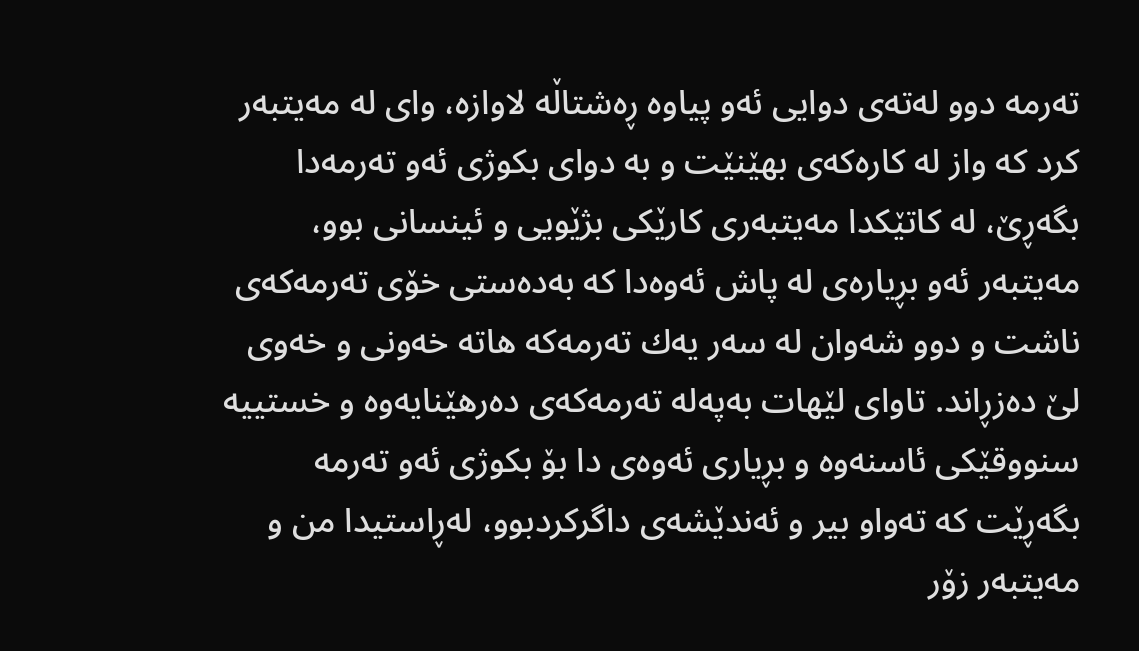ته‌رمه‌ دوو له‌ته‌ی‌ دوایی ئه‌و پیاوه‌ ڕه‌شتاڵه‌ لاوازه‌، وای‌ له‌ مه‌یتبه‌ر كرد كه‌ واز له‌ كاره‌كه‌ی‌ بهێنێت و به ‌دوای‌ بكوژی‌ ئه‌و ته‌رمه‌دا بگه‌ڕێ، له‌ كاتێكدا مه‌یتبه‌ری‌ كارێكی‌ بژێویی و ئینسانی‌ بوو، مه‌یتبه‌ر ئه‌و بڕیاره‌ی‌ له ‌پاش ئه‌وه‌دا كه‌ به‌ده‌ستی‌ خۆی‌ ته‌رمه‌كه‌ی‌ ناشت و دوو شه‌وان له ‌سه‌ر یه‌ك ته‌رمه‌كه‌ هاته‌ خه‌ونی‌ و خه‌وی‌ لێ ده‌زڕاند. تاوای‌ لێهات به‌په‌له‌ ته‌رمه‌كه‌ی‌ ده‌رهێنایه‌وه‌ و خستییه‌ سنووقێكی‌ ئاسنه‌وه‌ و بڕیاری‌ ئه‌وه‌ی‌ دا بۆ بكوژی‌ ئه‌و ته‌رمه‌ بگه‌ڕێت كه‌ ته‌واو بیر و ئه‌ندێشه‌ی‌ داگركردبوو، له‌ڕاستیدا من و مه‌یتبه‌ر زۆر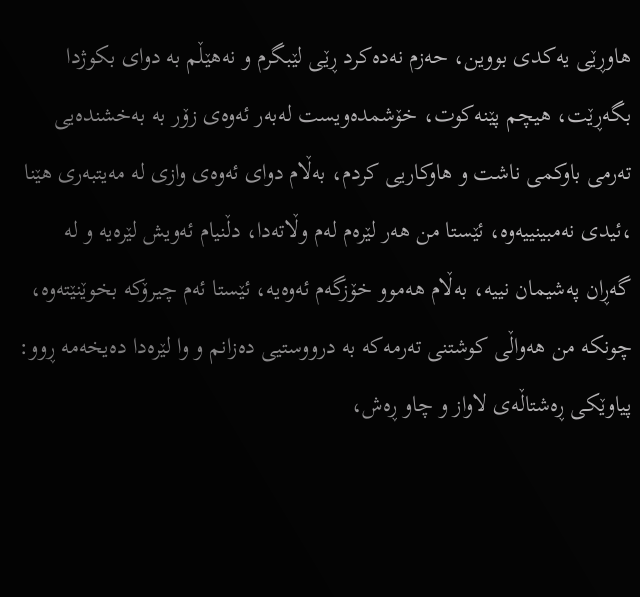هاوڕێی‌ یه‌كدی بووین، حه‌زم نه‌ده‌كرد ڕێی‌ لێبگرم و نه‌هێڵم به ‌دوای‌ بكوژدا بگه‌ڕێت، هیچم پێنه‌کوت، خۆشمده‌ویست له‌به‌ر ئه‌وه‌ی‌ زۆر به‌ به‌خشنده‌یی ته‌رمی‌ باوكمی‌ ناشت و هاوكاریی‌ كردم، به‌ڵام دوای‌ ئه‌وه‌ی‌ وازی‌ له ‌مه‌یتبه‌ری‌ هێنا ،ئیدی‌ نه‌مبینییه‌وه‌، ئێستا من هه‌ر لێره‌م له‌م وڵاته‌دا، دڵنیام ئه‌ویش لێره‌یه ‌و له‌ گه‌ڕان په‌شیمان نییه‌، به‌ڵام هه‌موو خۆزگه‌م ئه‌وه‌یه‌، ئێستا ئه‌م چیرۆكه‌ بخوێنێته‌وه‌، چونكه‌ من هه‌واڵی‌ كوشتنی‌ ته‌رمه‌كه ‌به‌ درووستیی‌ ده‌زانم و وا لێره‌دا ده‌یخه‌مه‌ ڕوو:
پیاوێكی‌ ڕه‌شتاڵه‌ی‌ لاواز و چاو ڕه‌ش،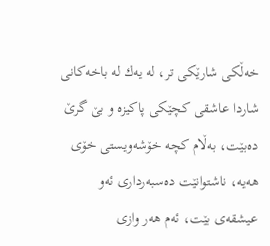خه‌ڵكی‌ شارێكی‌ تر، له‌ یه‌ك له‌ باخه‌كانی‌ شاردا عاشقی‌ كچێكی‌ پاكیزه‌ و بێ گرێ ده‌بێت، به‌ڵام كچه‌ خۆشه‌ویستی‌ خۆی‌ هه‌یه‌، ناشتوانێت ده‌سبه‌رداری‌ ئه‌و عیشقه‌ی‌ بێت، ئه‌م هه‌ر وازی‌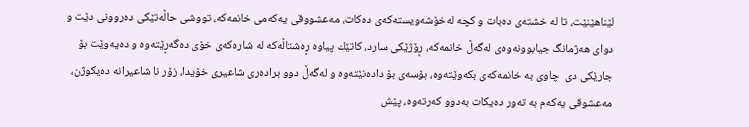لێناهێنێت، تا له ‌خشته‌ی‌ ده‌بات و كچه‌ له‌خۆشه‌ویسته‌كه‌ی‌ ده‌كات، مه‌عشووقی‌ یه‌كه‌می‌ خانمه‌كه‌، تووشی‌ حاڵه‌تێكی‌ ده‌روونی‌ دێت و دوای‌ هه‌ژ‌مانگ جیابوونه‌وه‌ی‌ له‌گه‌ڵ خانمه‌كه‌، ڕۆژێكی‌ سارد، كاتێك پیاوه‌ ڕه‌شتاڵه‌كه‌ له‌ شاره‌كه‌ی‌ خۆی‌ ده‌گه‌ڕێته‌وه‌ و ده‌یه‌وێت بۆ جارێكی‌ دی  چاوی‌ به‌ خانمه‌كه‌ی‌ بكه‌وێته‌وه‌، بۆسه‌ی‌ بۆ داده‌نێته‌وه‌ و له‌گه‌ڵ دوو براده‌ری شاعیری خۆیدا، زۆر نا شاعیرانه‌ ده‌یكوژن، مه‌عشوقی‌ یه‌كه‌م به‌ ته‌ور ده‌یكات به‌دوو كه‌رته‌وه‌، پێش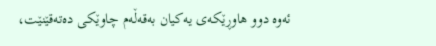ئه‌وه‌ دوو هاوڕێكه‌ی‌ یه‌كیان به‌قه‌ڵه‌م چاوێكی‌ ده‌ته‌قێنێت،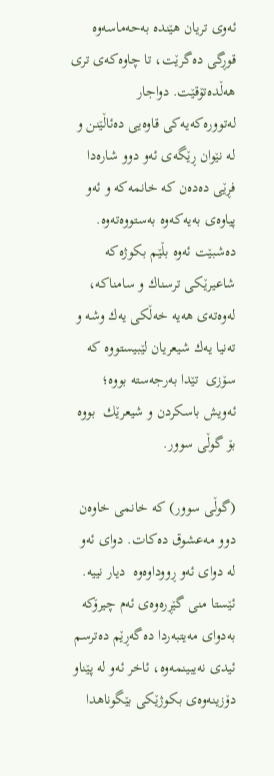ئه‌وی‌ تریان هێنده‌ به‌حه‌ماسه‌وه‌ قوڕگی‌ ده‌گرێت، تا چاوه‌كه‌ی‌ تری‌ هه‌ڵده‌تۆقێت. دواجار له‌تووره‌كه‌یه‌كی‌ قاوه‌یی ده‌ئاڵێنن و له‌ نێوان ڕێگه‌ی‌ ئه‌و دوو شاره‌دا فڕێی‌ ده‌ده‌ن كه‌ خانمه‌كه ‌و ئه‌و پیاوه‌ی‌ به‌یه‌كه‌وه‌ به‌ستووه‌ته‌وه‌. ده‌شبێت ئه‌وه‌ بڵێم بكوژه‌كه‌ شاعیرێكی‌ ترسناك و سامناكه‌، له‌وه‌ته‌ی‌ هه‌یه‌ خه‌ڵكی‌ یه‌ك وشه‌ و ته‌نیا یه‌ك شیعریان لێبیستووه‌ كه‌ سۆزی‌  تێدا به‌رجه‌سته‌ بووه؛ ئه‌ویش باسكردن و شیعرێك  بووه‌ بۆ گوڵی‌ سوور.

(گوڵی‌ سوور) كه‌ خانمی‌ خاوه‌ن دوو مه‌عشوق ده‌كات. دوای ئه‌و له‌ دوای ئه‌و ڕووداوه‌وه‌  دیار نییه‌. ئێستا منی‌ گێڕره‌وه‌ی‌ ئه‌م چیرۆكه‌ به‌دوای‌ مه‌یتبه‌ردا ده‌گه‌ڕێم ده‌ترسم ئیدی‌ نه‌یبینمه‌وه‌، ئاخر ئه‌و له ‌پێناو دۆزینه‌وه‌ی‌ بكوژێكی‌ بێگوناهدا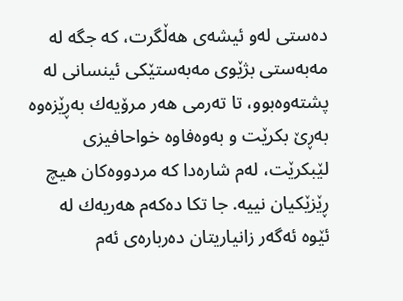ده‌ستی‌ له‌و ئیشه‌ی‌ هه‌ڵگرت، كه‌ جگه‌ له‌ مه‌به‌ستی‌ بژێوی‌ مه‌به‌ستێكی‌ ئینسانی‌ له‌ پشته‌وه‌بوو، تا ته‌رمی‌ هه‌ر مرۆیه‌ك به‌ڕێزه‌وه‌ به‌ڕێ بكرێت و به‌وه‌فاوه‌ خواحافیزی‌ لێبكرێت، له‌م شاره‌دا که‌ مردووه‌کان هیچ ڕێزێکیان نییه‌. جا تكا ده‌كه‌م هه‌ریه‌ك له‌ ئێوه‌ ئه‌گه‌ر زانیاریتان ده‌رباره‌ی‌ ئه‌م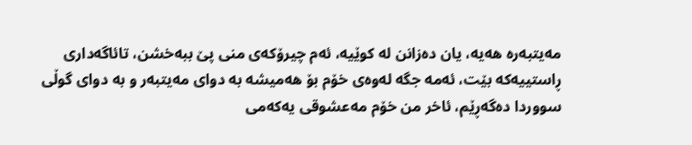مه‌یتبه‌ره‌ هه‌یه‌، یان ده‌زانن له ‌كوێیه‌، ئه‌م چیرۆكه‌ی‌ منی‌ پێ ببه‌خشن، تائاگه‌داری‌ ڕاستییه‌كه‌ بێت، ئه‌مه‌ جگه‌ له‌وه‌ی‌ خۆم بۆ هه‌میشه‌ به ‌دوای‌ مه‌یتبه‌ر و به‌ دوای‌ گوڵی‌ سووردا ده‌گه‌ڕێم، ئاخر من خۆم مه‌عشوقی‌ یه‌كه‌می‌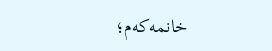خانمه‌كه‌م؛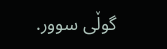گوڵی‌ سوور.